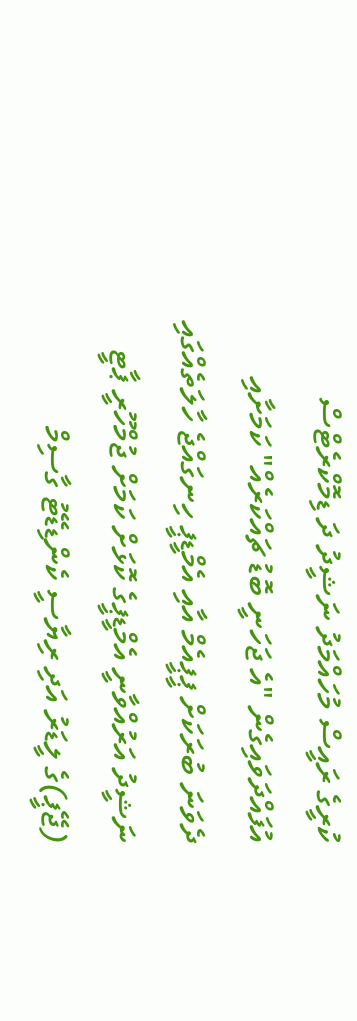ކުރީގެ ރައީސް މުހައްމަދު ނަޝީދު ދަ ޑިމޮކްރެޓްސް އުފައްދަވައިގެން "އެ ޖަހަނީ ބޮޑު ޗައްކަރެއް" ކަމަށާއި ދެވަނަ ބުރަކަށް ޕީޕީއެމް އާއި އެމްޑީޕީ ހިނގައްޖެ ހާލަތެއްގައި ނަޝީދު އަރުއްވާނީ އެމްޑީޕީގެ ކޮޅަށް ކަމަށް ޖުމްހޫރީ ޕާޓީ (ޖޭޕީ)ގެ ލީޑަރު އަދި ރިޔާސީ ކެންޑިޑޭޓު ގާސިމް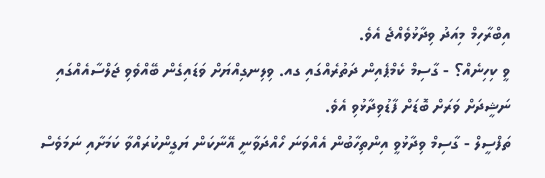އިބްރާހިމް މިއަދު ވިދާޅުވެއްޖެ އެވެ.
ވީ ކިހިނެއް؟ - ގާސިމް ކެމްޕެއިން ދަތުރެއްގައި ގއ. ވިލިނގިއްޔަށް ވަޑައިގެން ބޭއްވެވި ޖަލްސާއެއްގައި ނަޝީދަށް ވަރަށް ބޮޑަށް ފާޑުވިދާޅުވި އެވެ.
ތަފްސީލް - ގާސިމް ވިދާޅުވީ އިންތިހާބުން އެއްވަނަ ހޯއްދަވާނީ އޭނާކަން ޔަގީންކުރައްވާ ކަމަށާއި ނަމަވެސް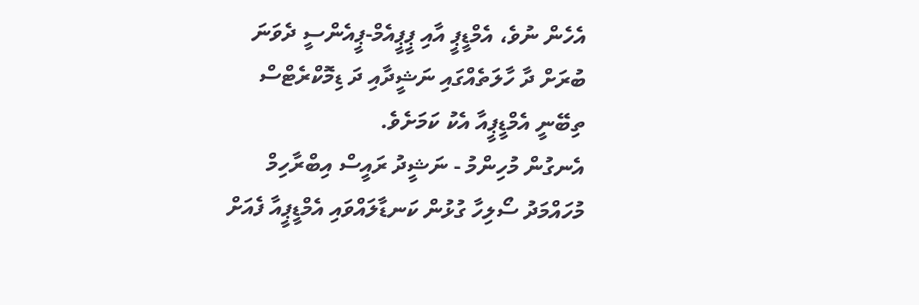އެހެން ނުވެ، އެމްޑީޕީ އާއި ޕީޕީއެމް-ޕީއެންސީ ދެވަނަ ބުރަށް ދާ ހާލަތެއްގައި ނަޝީދާއި ދަ ޑިމޮކްރެޓްސް ތިބޭނީ އެމްޑީޕީއާ އެކު ކަމަށެވެ.
އެނގުން މުހިންމު - ނަޝީދު ރައީސް އިބްރާހިމް މުހައްމަދު ސޯލިހާ ގުޅުން ކަނޑާލައްވައި އެމްޑީޕީއާ ފެއަށް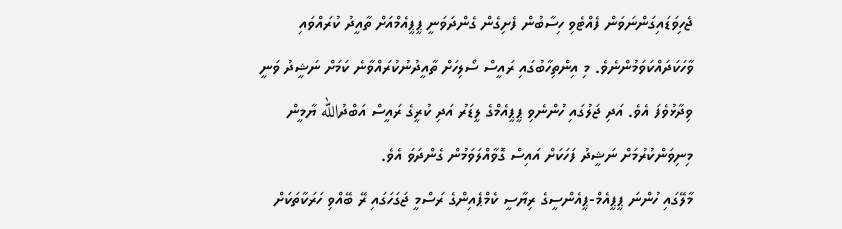ޖެހިވަޑައިގަންނަވަން ފެއްޓެވި ހިސާބުން ފެށިގެން ގެންދަވަނީ ޕީޕީއެމްއަށް ތާއީދު ކުރައްވައި ވާހަކަދައްކަވަމުންނެވެ. މި އިންތިހާބުގައި ރައީސް ސޯލިހަށް ތާއީދުނުކުރައްވާނެ ކަމަށް ނަޝީދު ވަނީ ވިދާޅުވެފަ އެވެ. އަދި ޖަލުގައި ހުންނެވި ޕީޕީއެމްގެ ލީޑަރު އަދި ކުރީގެ ރައީސް އަބްދުالله ޔާމީން މިނިވަންކުރުމަށް ނަޝީދު ފަހަކަށް އައިސް ގޮވާއްލަވަމުން ގެންދަވަ އެވެ.
މާލޭގައި ހުންނަ ޕީޕީއެމް-ޕީއެންސީގެ ރިޔާސީ ކެމްޕެއިންގެ ރަސްމީ ޖަގަހަގައި ރޭ ބޭއްވި ހަރަކާތަކަށް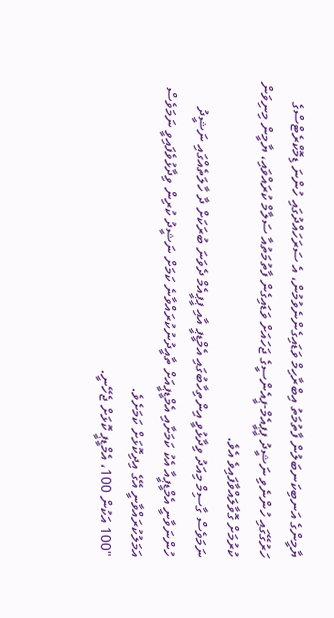ޔާމީންގެ އަނބިކަނބަލުން ފާތުމަތު އިބްރާހިމް ވަޑައިގެންނެވުމުން، އެ ސަރަހައްދުގައި ހުންނަ ޑިމޮކްރެޓްސްގެ ހަރުގޭގައި ހުންނެވި ނަޝީދު ޕީޕީއެމް-ޕީއެންސީގެ ޖަހައަށް ވަޑައިގެން ފާތުމަތުއާ ސަލާމް ކުރައްވައި، ޔާމީން މިނިވަން ކުރުމަށް ގޮވާލައްވާފައިވެ އެވެ.
ނަމަވެސް ގާސިމް މިއަދު ވިދާޅުވީ އިންތިހާބުގައި އެމްޑީޕީ އާއި ޕީޕީއެމް ދެވަނަ ބުރަކަށް ދާ ހާލަތެއްގައި ނަޝީދު ހުންނަވާނީ އެމްޑީޕީއާ އެކު ކަމަށާއި އެމްޑީޕީއަށް ތާއީދުނުކުރައްވާނެ ކަމަށް ނަޝީދު ކުރިން ވިދާޅުވެފައިވީ ނަމަވެސް އަމަލުކުރައްވާނީ އޭގެ އިދިކޮޅަށް ކަމަށެވެ.
"100 އަކުން 100، އެމްޑީޕީ ކޮޅަށް ޖެހޭނީ.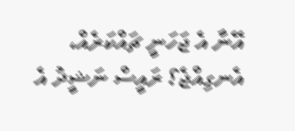އޭނާ އެ ޖަހަނީ ޗައްކަރެއް، އެނގިއްޖެ؟ ރައީސް ނަޝީދު އެ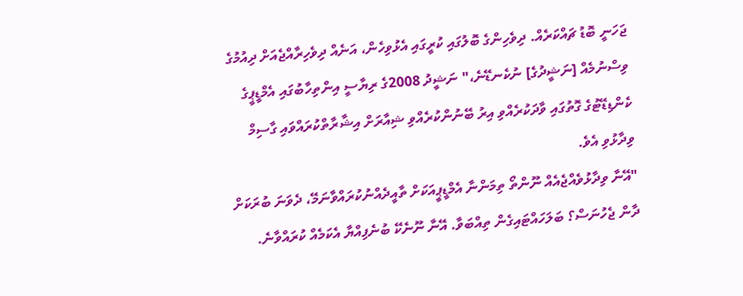ޖަހަނީ ބޮޑު ޗައްކަރެއް. ދިވެހިންގެ ބޮލުގައި ކުރީގައި އެޅުވިހެން، އަނެއް ދިވެހިރާއްޖެއަށް ދިއުމުގެ ވިސްނުމެއް [ނަޝީދުގެ] ނުކެނޑޭނެ،" ނަޝީދު 2008ގެ ރިޔާސީ އިންތިހާބުގައި އެމްޑީޕީގެ ކެންޑިޑޭޓުގެ ގޮތުގައި ވާދަކުރެއްވި އިރު ބޭނުންކުރެއްވި ޝިއާރަށް އިޝާރާތްކުރައްވައި ގާސިމް ވިދާޅުވި އެވެ.
"އޭނާ ވިދާޅުވެއްޖެއެއް ނޫންތޯ ތިމަންނާ އެމްޑީޕީއަކަށް ތާއީދެއްނުކުރައްވާނަމޭ، ދެވަނަ ބުރަކަށް ދާން ޖެހުނަސް؟ ބަލަހައްޓައިގެން ތިއްބަވާ. އޭނާ ނޫނެކޭ ބުނެފިއްޔާ އެކަމެއް ކުރައްވާނެ.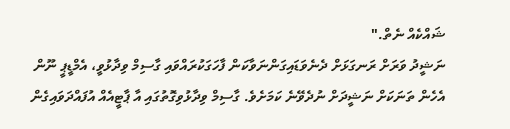ޝައްކެއް ނެތް."
ނަޝީދު ވަރަށް ރަނގަޅަށް ދެނެވަޑައިގަންނަވާކަން ފާހަގަކުރައްވައި ގާސިމް ވިދާޅުވީ، އެމްޑީޕީ ނޫން އެހެން ތަނަކަށް ނަޝީދަށް ނުދެވޭނެ ކަމަށެވެ. ގާސިމް ވިދާޅުވިގޮތުގައި އާ ޕާޓީއެއް އުފައްދަވައިގެން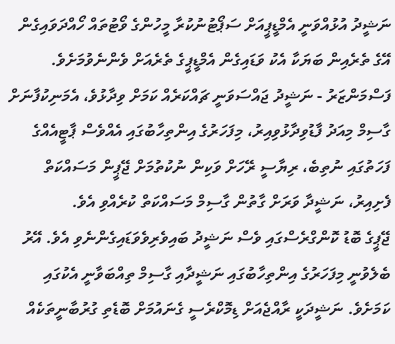ނަޝީދު އުޅުއްވަނީ އެމްޑީޕީއަށް ސަޕޯޓުނުކުރާ މީހުންގެ ވޯޓުތައް ހޯއްދަވައިގެން އޭގެ ތެރެއިން ބަޔަކާ އެކު ވަޑައިގެން އެމްޑީޕީގެ ތެރެއަށް ވެންނެވުމަށެވެ.
ފަސްމަންޒަރު - ނަޝީދު ޖައްސަވަނީ ޗައްކަރެއް ކަމަށް ވިދާޅުވެ، އެމަނިކުފާނަށް ގާސިމް މިއަދު ފާޑުވިދާޅުވިއިރު، މިފަހަރުގެ އިންތިހާބުގައި އެއްވެސް ޕާޓީއެއްގެ ފަހަތުގައި ނުތިބެ، ރިޔާސީ ރޭހަށް ވަކިން ނުކުތުމަށް ޖޭޕީން މަސައްކަތް ފެށިއިރު، ނަޝީދާ ވަރަށް ގާތުން ގާސިމް މަސައްކަތް ކުރެއްވި އެވެ.
ޖޭޕީގެ ބޮޑު ކޮންގްރެސްގައި ވެސް ނަޝީދު ބައިވެރިވެވަޑައިގެންނެވި އެވެ. އޭރު ބެލެވުނީ މިފަހަރުގެ އިންތިހާބުގައި ނަޝީދާއި ގާސިމް ތިއްބަވާނީ އެކުގައި ކަމަށެވެ. ނަޝީދަކީ ރާއްޖެއަށް ޑިމޮކްރެސީ ގެނައުމަށް ބޮޑެތި ގުރުބާނީތަކެއް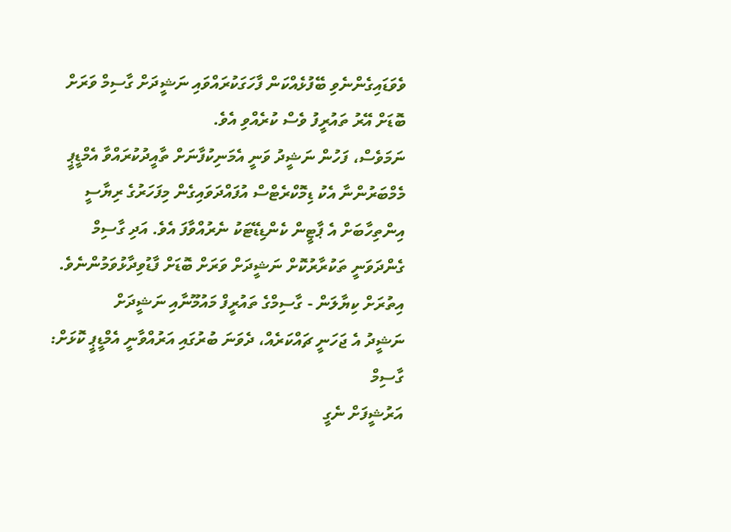ވެވަޑައިގެންނެވި ބޭފުޅެއްކަން ފާހަގަކުރައްވައި ނަޝީދަށް ގާސިމް ވަރަށް ބޮޑަށް އޭރު ތައުރީފު ވެސް ކުރެއްވި އެވެ.
ނަމަވެސް، ފަހުން ނަޝީދު ވަނީ އެމަނިކުފާނަށް ތާއީދުކުރައްވާ އެމްޑީޕީ މެމްބަރުންނާ އެކު ޑިމޮކްރެޓްސް އުފައްދަވައިގެން މިފަހަރުގެ ރިޔާސީ އިންތިހާބަށް އެ ޕާޓީން ކެންޑިޑޭޓަކު ނެރުއްވާފަ އެވެ. އަދި ގާސިމް ގެންދަވަނީ ތަކުރާރުކޮށް ނަޝީދަށް ވަރަށް ބޮޑަށް ފާޑުވިދާޅުވަމުންނެވެ.
އިތުރަށް ކިޔާލަން - ގާސިމްގެ ތައުރީފް މައުމޫނާއި ނަޝީދަށް
ނަޝީދު އެ ޖަހަނީ ޗައްކަރެއް، ދެވަނަ ބުރުގައި އަރުއްވާނީ އެމްޑީޕީ ކޮޅަށް: ގާސިމް
އަރުޝީފަށް ނެގީ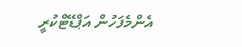އެންމެފަހުން އަޕްޑޭޓްކުރީ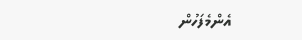އެންމެފަހުން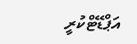އަޕްޑޭޓްކުރީ